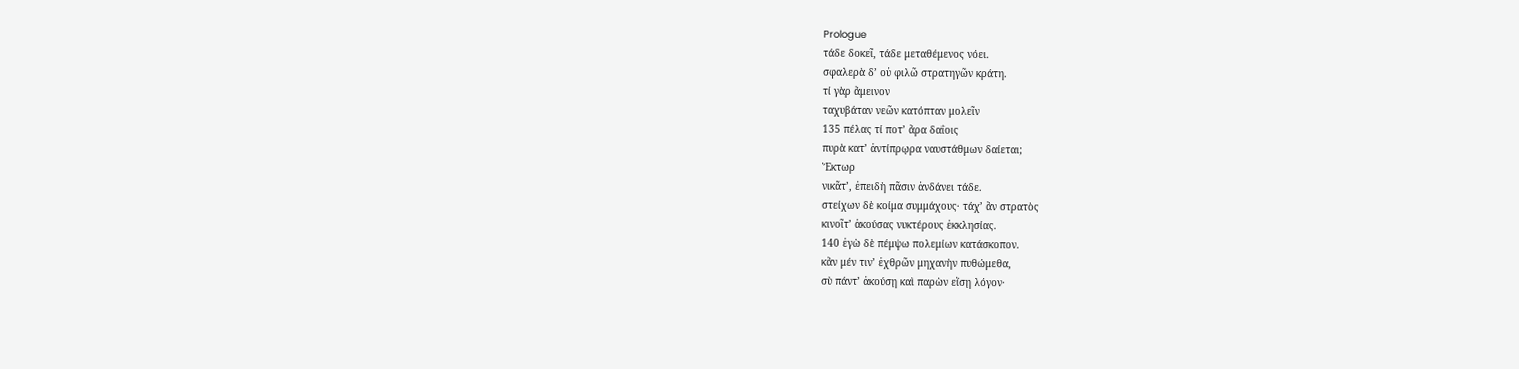Prologue
τάδε δοκεῖ, τάδε μεταθέμενος νόει.
σφαλερὰ δʼ οὐ φιλῶ στρατηγῶν κράτη.
τί γὰρ ἄμεινον
ταχυβάταν νεῶν κατόπταν μολεῖν
135 πέλας τί ποτʼ ἄρα δαΐοις
πυρὰ κατʼ ἀντίπρῳρα ναυστάθμων δαίεται;
Ἕκτωρ
νικᾶτʼ, ἐπειδὴ πᾶσιν ἁνδάνει τάδε.
στείχων δὲ κοίμα συμμάχους· τάχʼ ἂν στρατὸς
κινοῖτʼ ἀκούσας νυκτέρους ἐκκλησίας.
140 ἐγὼ δὲ πέμψω πολεμίων κατάσκοπον.
κἂν μέν τινʼ ἐχθρῶν μηχανὴν πυθώμεθα,
σὺ πάντʼ ἀκούσῃ καὶ παρὼν εἴσῃ λόγον·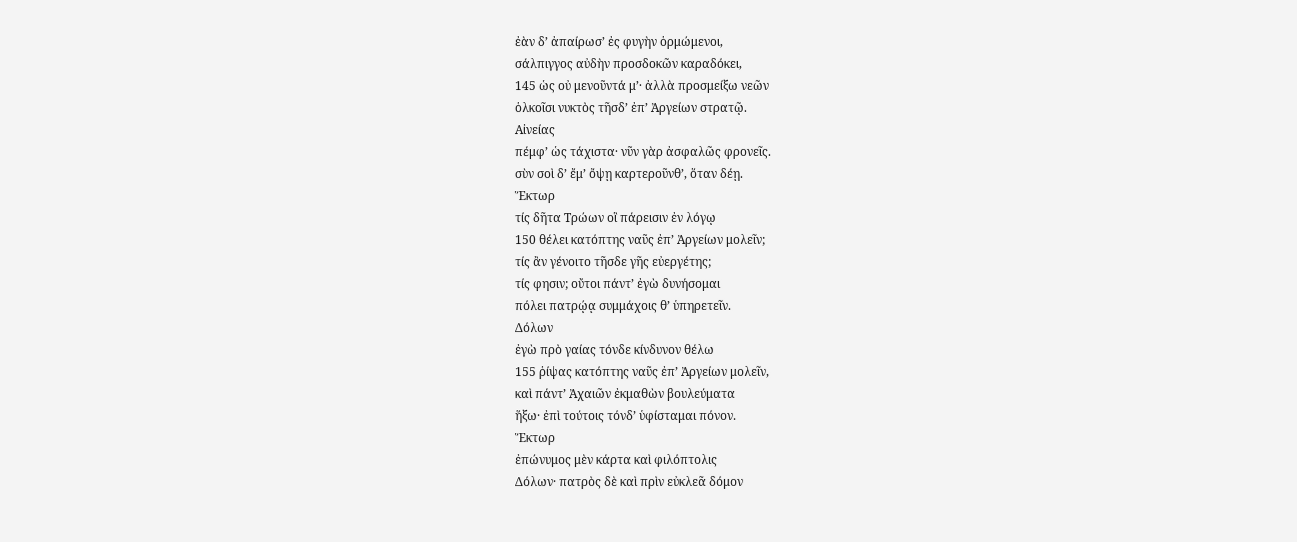ἐὰν δʼ ἀπαίρωσʼ ἐς φυγὴν ὁρμώμενοι,
σάλπιγγος αὐδὴν προσδοκῶν καραδόκει,
145 ὡς οὐ μενοῦντά μʼ· ἀλλὰ προσμείξω νεῶν
ὁλκοῖσι νυκτὸς τῆσδʼ ἐπʼ Ἀργείων στρατῷ.
Αἰνείας
πέμφʼ ὡς τάχιστα· νῦν γὰρ ἀσφαλῶς φρονεῖς.
σὺν σοὶ δʼ ἔμʼ ὄψῃ καρτεροῦνθʼ, ὅταν δέῃ.
Ἕκτωρ
τίς δῆτα Τρώων οἳ πάρεισιν ἐν λόγῳ
150 θέλει κατόπτης ναῦς ἐπʼ Ἀργείων μολεῖν;
τίς ἂν γένοιτο τῆσδε γῆς εὐεργέτης;
τίς φησιν; οὔτοι πάντʼ ἐγὼ δυνήσομαι
πόλει πατρῴᾳ συμμάχοις θʼ ὑπηρετεῖν.
Δόλων
ἐγὼ πρὸ γαίας τόνδε κίνδυνον θέλω
155 ῥίψας κατόπτης ναῦς ἐπʼ Ἀργείων μολεῖν,
καὶ πάντʼ Ἀχαιῶν ἐκμαθὼν βουλεύματα
ἥξω· ἐπὶ τούτοις τόνδʼ ὑφίσταμαι πόνον.
Ἕκτωρ
ἐπώνυμος μὲν κάρτα καὶ φιλόπτολις
Δόλων· πατρὸς δὲ καὶ πρὶν εὐκλεᾶ δόμον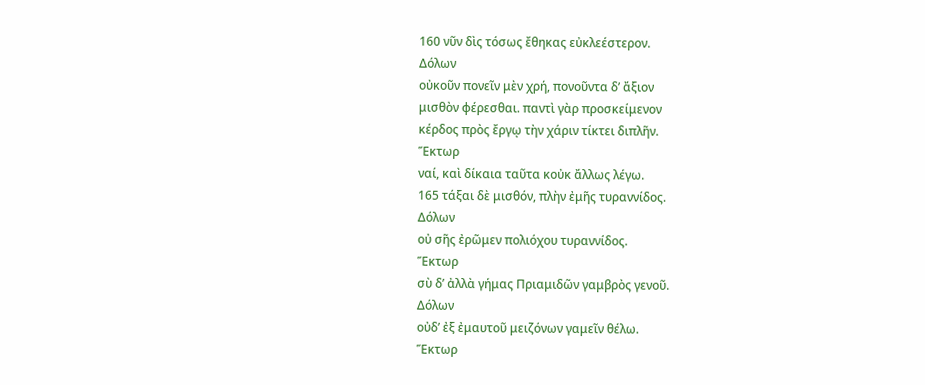160 νῦν δὶς τόσως ἔθηκας εὐκλεέστερον.
Δόλων
οὐκοῦν πονεῖν μὲν χρή, πονοῦντα δʼ ἄξιον
μισθὸν φέρεσθαι. παντὶ γὰρ προσκείμενον
κέρδος πρὸς ἔργῳ τὴν χάριν τίκτει διπλῆν.
Ἕκτωρ
ναί, καὶ δίκαια ταῦτα κοὐκ ἄλλως λέγω.
165 τάξαι δὲ μισθόν, πλὴν ἐμῆς τυραννίδος.
Δόλων
οὐ σῆς ἐρῶμεν πολιόχου τυραννίδος.
Ἕκτωρ
σὺ δʼ ἀλλὰ γήμας Πριαμιδῶν γαμβρὸς γενοῦ.
Δόλων
οὐδʼ ἐξ ἐμαυτοῦ μειζόνων γαμεῖν θέλω.
Ἕκτωρ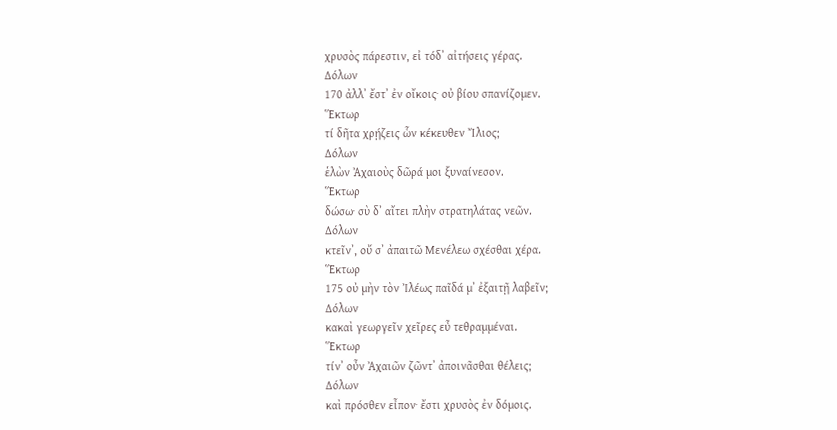χρυσὸς πάρεστιν, εἰ τόδʼ αἰτήσεις γέρας.
Δόλων
170 ἀλλʼ ἔστʼ ἐν οἴκοις· οὐ βίου σπανίζομεν.
Ἕκτωρ
τί δῆτα χρῄζεις ὧν κέκευθεν Ἴλιος;
Δόλων
ἑλὼν Ἀχαιοὺς δῶρά μοι ξυναίνεσον.
Ἕκτωρ
δώσω· σὺ δʼ αἴτει πλὴν στρατηλάτας νεῶν.
Δόλων
κτεῖνʼ, οὔ σʼ ἀπαιτῶ Μενέλεω σχέσθαι χέρα.
Ἕκτωρ
175 οὐ μὴν τὸν Ἰλέως παῖδά μʼ ἐξαιτῇ λαβεῖν;
Δόλων
κακαὶ γεωργεῖν χεῖρες εὖ τεθραμμέναι.
Ἕκτωρ
τίνʼ οὖν Ἀχαιῶν ζῶντʼ ἀποινᾶσθαι θέλεις;
Δόλων
καὶ πρόσθεν εἶπον· ἔστι χρυσὸς ἐν δόμοις.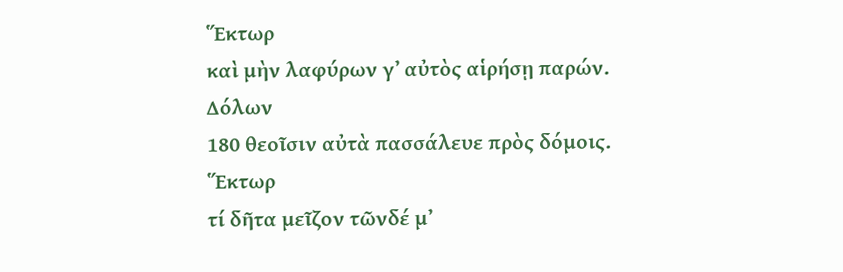Ἕκτωρ
καὶ μὴν λαφύρων γʼ αὐτὸς αἱρήσῃ παρών.
Δόλων
180 θεοῖσιν αὐτὰ πασσάλευε πρὸς δόμοις.
Ἕκτωρ
τί δῆτα μεῖζον τῶνδέ μʼ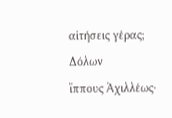αἰτήσεις γέρας;
Δόλων
ἵππους Ἀχιλλέως·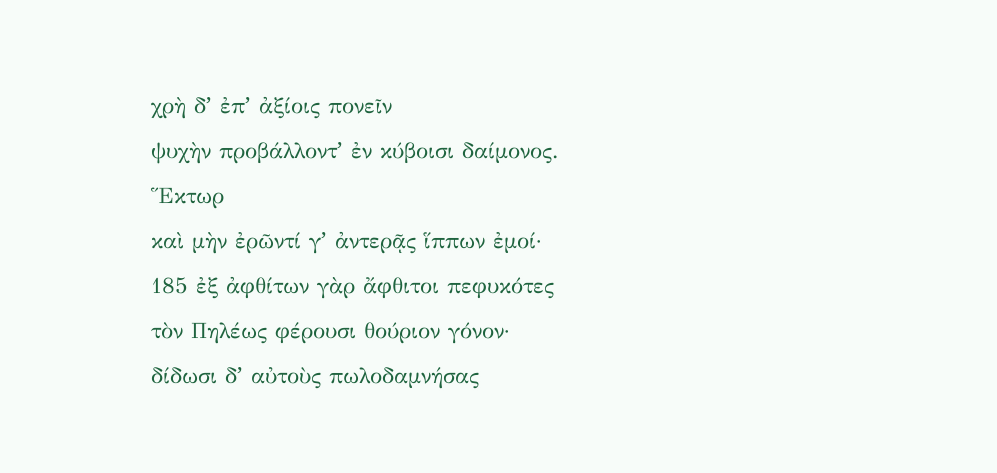χρὴ δʼ ἐπʼ ἀξίοις πονεῖν
ψυχὴν προβάλλοντʼ ἐν κύβοισι δαίμονος.
Ἕκτωρ
καὶ μὴν ἐρῶντί γʼ ἀντερᾷς ἵππων ἐμοί·
185 ἐξ ἀφθίτων γὰρ ἄφθιτοι πεφυκότες
τὸν Πηλέως φέρουσι θούριον γόνον·
δίδωσι δʼ αὐτοὺς πωλοδαμνήσας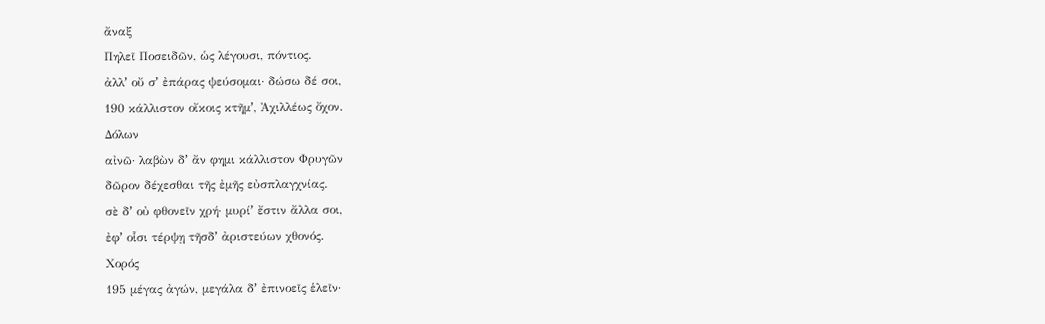ἄναξ
Πηλεῖ Ποσειδῶν, ὡς λέγουσι, πόντιος.
ἀλλʼ οὔ σʼ ἐπάρας ψεύσομαι· δώσω δέ σοι,
190 κάλλιστον οἴκοις κτῆμʼ, Ἀχιλλέως ὄχον.
Δόλων
αἰνῶ· λαβὼν δʼ ἄν φημι κάλλιστον Φρυγῶν
δῶρον δέχεσθαι τῆς ἐμῆς εὐσπλαγχνίας.
σὲ δʼ οὐ φθονεῖν χρή· μυρίʼ ἔστιν ἄλλα σοι,
ἐφʼ οἷσι τέρψῃ τῆσδʼ ἀριστεύων χθονός.
Χορός
195 μέγας ἀγών, μεγάλα δʼ ἐπινοεῖς ἑλεῖν·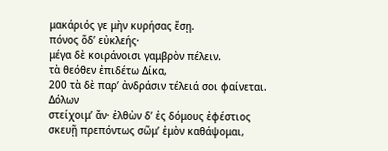μακάριός γε μὴν κυρήσας ἔσῃ.
πόνος ὅδʼ εὐκλεής·
μέγα δὲ κοιράνοισι γαμβρὸν πέλειν.
τὰ θεόθεν ἐπιδέτω Δίκα,
200 τὰ δὲ παρʼ ἀνδράσιν τέλειά σοι φαίνεται.
Δόλων
στείχοιμʼ ἄν· ἐλθὼν δʼ ἐς δόμους ἐφέστιος
σκευῇ πρεπόντως σῶμʼ ἐμὸν καθάψομαι,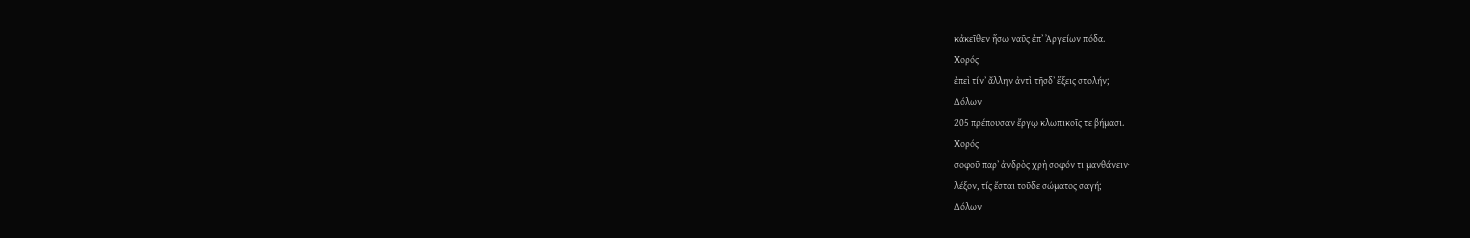κἀκεῖθεν ἥσω ναῦς ἐπʼ Ἀργείων πόδα.
Χορός
ἐπεὶ τίνʼ ἄλλην ἀντὶ τῆσδʼ ἕξεις στολήν;
Δόλων
205 πρέπουσαν ἔργῳ κλωπικοῖς τε βήμασι.
Χορός
σοφοῦ παρʼ ἀνδρὸς χρὴ σοφόν τι μανθάνειν·
λέξον, τίς ἔσται τοῦδε σώματος σαγή;
Δόλων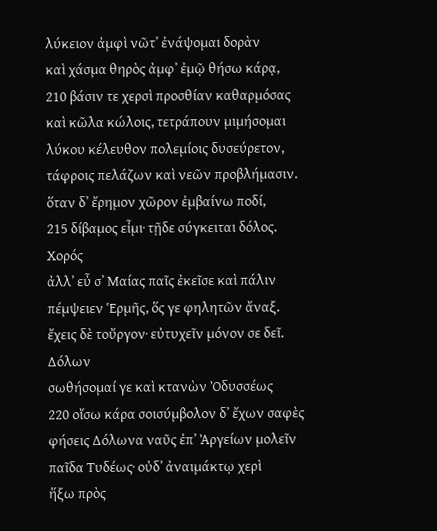λύκειον ἀμφὶ νῶτʼ ἐνάψομαι δορὰν
καὶ χάσμα θηρὸς ἀμφʼ ἐμῷ θήσω κάρᾳ,
210 βάσιν τε χερσὶ προσθίαν καθαρμόσας
καὶ κῶλα κώλοις, τετράπουν μιμήσομαι
λύκου κέλευθον πολεμίοις δυσεύρετον,
τάφροις πελάζων καὶ νεῶν προβλήμασιν.
ὅταν δʼ ἔρημον χῶρον ἐμβαίνω ποδί,
215 δίβαμος εἶμι· τῇδε σύγκειται δόλος.
Χορός
ἀλλʼ εὖ σʼ Μαίας παῖς ἐκεῖσε καὶ πάλιν
πέμψειεν Ἑρμῆς, ὅς γε φηλητῶν ἄναξ.
ἔχεις δὲ τοὔργον· εὐτυχεῖν μόνον σε δεῖ.
Δόλων
σωθήσομαί γε καὶ κτανὼν Ὀδυσσέως
220 οἴσω κάρα σοισύμβολον δʼ ἔχων σαφὲς
φήσεις Δόλωνα ναῦς ἐπʼ Ἀργείων μολεῖν
παῖδα Τυδέως· οὐδʼ ἀναιμάκτῳ χερὶ
ἥξω πρὸς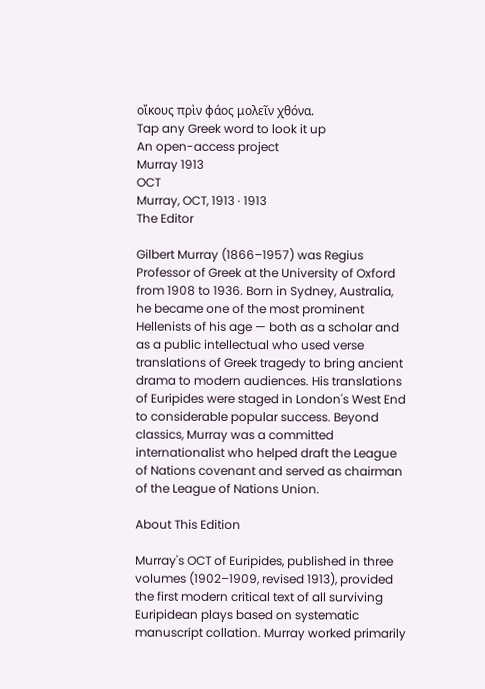οἴκους πρὶν φάος μολεῖν χθόνα.
Tap any Greek word to look it up
An open-access project
Murray 1913
OCT
Murray, OCT, 1913 · 1913
The Editor

Gilbert Murray (1866–1957) was Regius Professor of Greek at the University of Oxford from 1908 to 1936. Born in Sydney, Australia, he became one of the most prominent Hellenists of his age — both as a scholar and as a public intellectual who used verse translations of Greek tragedy to bring ancient drama to modern audiences. His translations of Euripides were staged in London's West End to considerable popular success. Beyond classics, Murray was a committed internationalist who helped draft the League of Nations covenant and served as chairman of the League of Nations Union.

About This Edition

Murray's OCT of Euripides, published in three volumes (1902–1909, revised 1913), provided the first modern critical text of all surviving Euripidean plays based on systematic manuscript collation. Murray worked primarily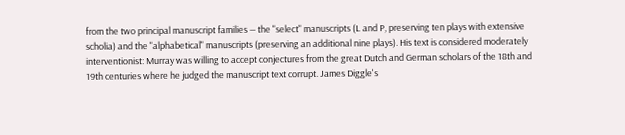from the two principal manuscript families — the "select" manuscripts (L and P, preserving ten plays with extensive scholia) and the "alphabetical" manuscripts (preserving an additional nine plays). His text is considered moderately interventionist: Murray was willing to accept conjectures from the great Dutch and German scholars of the 18th and 19th centuries where he judged the manuscript text corrupt. James Diggle's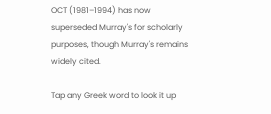OCT (1981–1994) has now superseded Murray's for scholarly purposes, though Murray's remains widely cited.

Tap any Greek word to look it up